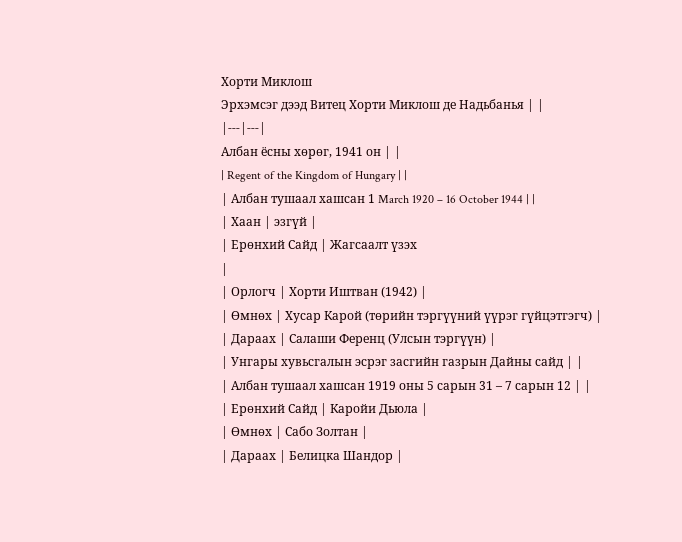Хорти Миклош
Эрхэмсэг дээд Витец Хорти Миклош де Надьбанья | |
|---|---|
Албан ёсны хөрөг, 1941 он | |
| Regent of the Kingdom of Hungary | |
| Албан тушаал хашсан 1 March 1920 – 16 October 1944 | |
| Хаан | эзгүй |
| Ерөнхий Сайд | Жагсаалт үзэх
|
| Орлогч | Хорти Иштван (1942) |
| Өмнөх | Хусар Карой (төрийн тэргүүний үүрэг гүйцэтгэгч) |
| Дараах | Салаши Ференц (Улсын тэргүүн) |
| Унгары хувьсгалын эсрэг засгийн газрын Дайны сайд | |
| Албан тушаал хашсан 1919 оны 5 сарын 31 – 7 сарын 12 | |
| Ерөнхий Сайд | Каройи Дьюла |
| Өмнөх | Сабо Золтан |
| Дараах | Белицка Шандор |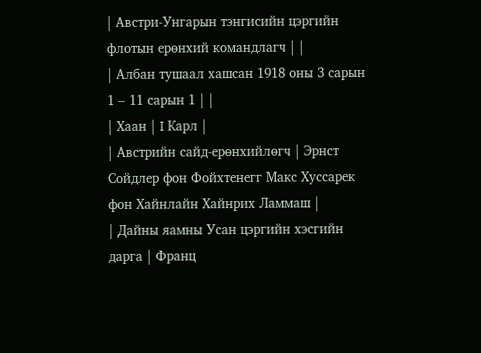| Австри-Унгарын тэнгисийн цэргийн флотын ерөнхий командлагч | |
| Албан тушаал хашсан 1918 оны 3 сарын 1 – 11 сарын 1 | |
| Хаан | I Карл |
| Австрийн сайд-ерөнхийлөгч | Эрнст Сойдлер фон Фойхтенегг Макс Хуссарек фон Хайнлайн Хайнрих Ламмаш |
| Дайны яамны Усан цэргийн хэсгийн дарга | Франц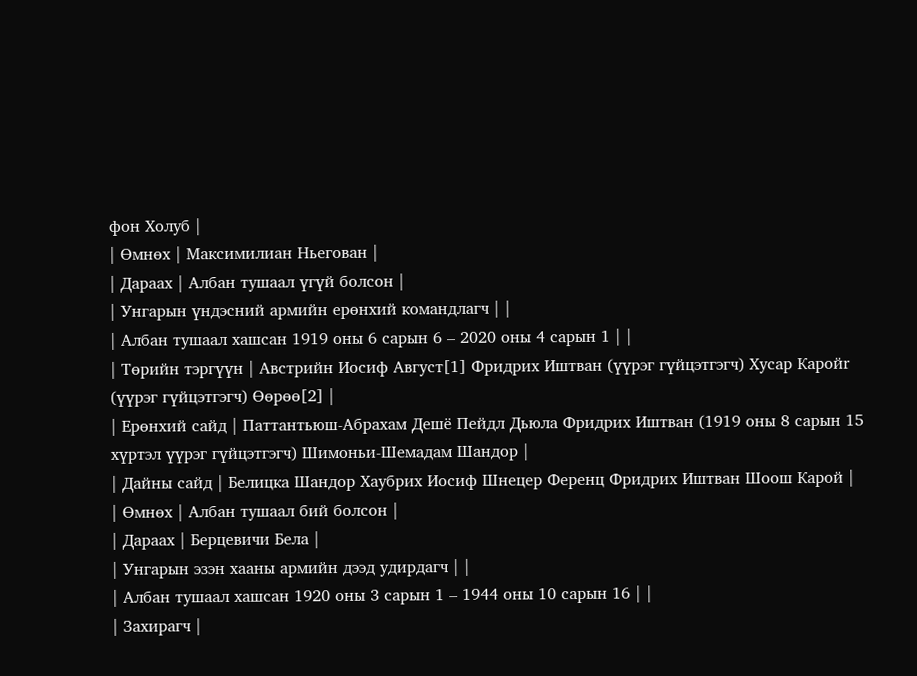фон Холуб |
| Өмнөх | Максимилиан Ньегован |
| Дараах | Албан тушаал үгүй болсон |
| Унгарын үндэсний армийн ерөнхий командлагч | |
| Албан тушаал хашсан 1919 оны 6 сарын 6 – 2020 оны 4 сарын 1 | |
| Төрийн тэргүүн | Австрийн Иосиф Август[1] Фридрих Иштван (үүрэг гүйцэтгэгч) Хусар Каройr (үүрэг гүйцэтгэгч) Өөрөө[2] |
| Ерөнхий сайд | Паттантьюш-Абрахам Дешё Пейдл Дьюла Фридрих Иштван (1919 оны 8 сарын 15 хүртэл үүрэг гүйцэтгэгч) Шимоньи-Шемадам Шандор |
| Дайны сайд | Белицка Шандор Хаубрих Иосиф Шнецер Ференц Фридрих Иштван Шоош Карой |
| Өмнөх | Албан тушаал бий болсон |
| Дараах | Берцевичи Бела |
| Унгарын эзэн хааны армийн дээд удирдагч | |
| Албан тушаал хашсан 1920 оны 3 сарын 1 – 1944 оны 10 сарын 16 | |
| Захирагч |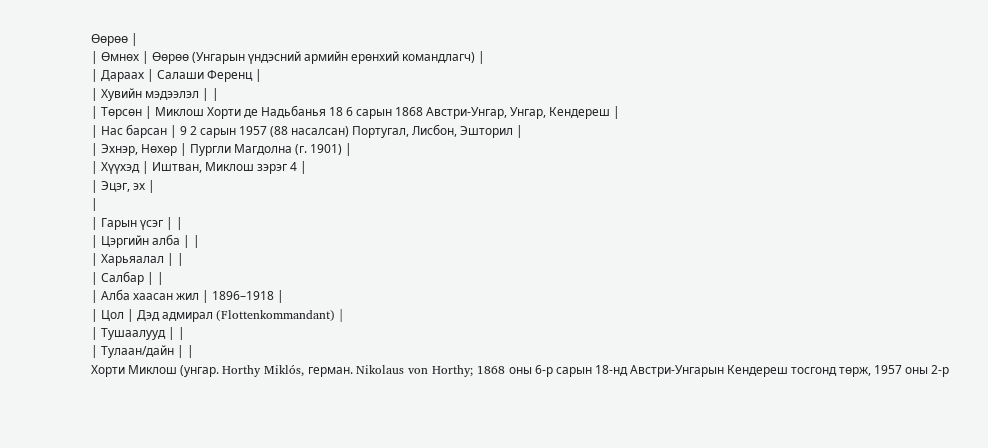Өөрөө |
| Өмнөх | Өөрөө (Унгарын үндэсний армийн ерөнхий командлагч) |
| Дараах | Салаши Ференц |
| Хувийн мэдээлэл | |
| Төрсөн | Миклош Хорти де Надьбанья 18 6 сарын 1868 Австри-Унгар, Унгар, Кендереш |
| Нас барсан | 9 2 сарын 1957 (88 насалсан) Португал, Лисбон, Эшторил |
| Эхнэр, Нөхөр | Пургли Магдолна (г. 1901) |
| Хүүхэд | Иштван, Миклош зэрэг 4 |
| Эцэг, эх |
|
| Гарын үсэг | |
| Цэргийн алба | |
| Харьяалал | |
| Салбар | |
| Алба хаасан жил | 1896–1918 |
| Цол | Дэд адмирал (Flottenkommandant) |
| Тушаалууд | |
| Тулаан/дайн | |
Хорти Миклош (унгар. Horthy Miklós, герман. Nikolaus von Horthy; 1868 оны 6-р сарын 18-нд Австри-Унгарын Кендереш тосгонд төрж, 1957 оны 2-р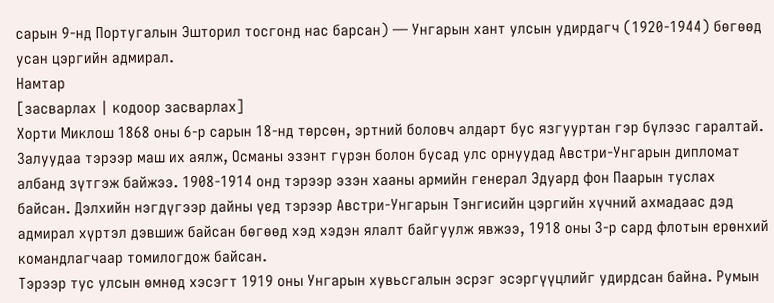сарын 9-нд Португалын Эшторил тосгонд нас барсан) — Унгарын хант улсын удирдагч (1920-1944) бөгөөд усан цэргийн адмирал.
Намтар
[засварлах | кодоор засварлах]
Хорти Миклош 1868 оны 6-р сарын 18-нд төрсөн, эртний боловч алдарт бус язгууртан гэр бүлээс гаралтай. Залуудаа тэрээр маш их аялж, Османы эзэнт гүрэн болон бусад улс орнуудад Австри-Унгарын дипломат албанд зүтгэж байжээ. 1908-1914 онд тэрээр эзэн хааны армийн генерал Эдуард фон Паарын туслах байсан. Дэлхийн нэгдүгээр дайны үед тэрээр Австри-Унгарын Тэнгисийн цэргийн хүчний ахмадаас дэд адмирал хүртэл дэвшиж байсан бөгөөд хэд хэдэн ялалт байгуулж явжээ, 1918 оны 3-р сард флотын ерөнхий командлагчаар томилогдож байсан.
Тэрээр тус улсын өмнөд хэсэгт 1919 оны Унгарын хувьсгалын эсрэг эсэргүүцлийг удирдсан байна. Румын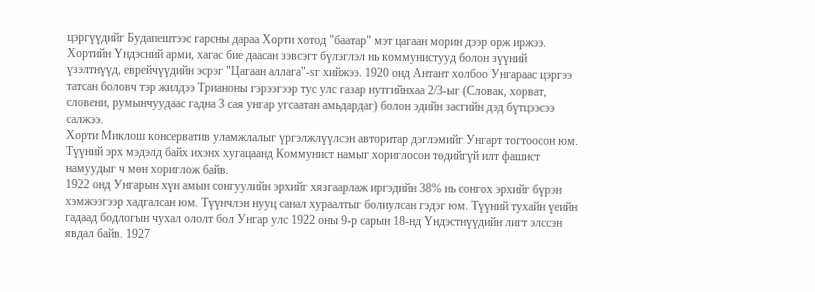цэргүүдийг Будапештээс гарсны дараа Хорти хотод "баатар" мэт цагаан морин дээр орж иржээ. Хортийн Үндэсний арми, хагас бие даасан зэвсэгт бүлэглэл нь коммунистууд болон зүүний үзэлтнүүд, еврейчүүдийн эсрэг "Цагаан аллага"-sг хийжээ. 1920 онд Антант холбоо Унгараас цэргээ татсан боловч тэр жилдээ Трианоны гэрээгээр тус улс газар нутгийнхаа 2/3-ыг (Словак, хорват, словени, румынчуудаас гадна 3 сая унгар угсаатан амьдардаг) болон эдийн засгийн дэд бүтцээсээ салжээ.
Хорти Миклош консерватив уламжлалыг үргэлжлүүлсэн авторитар дэглэмийг Унгарт тогтоосон юм. Түүний эрх мэдэлд байх ихэнх хугацаанд Коммунист намыг хориглосон төдийгүй илт фашист намуудыг ч мөн хориглож байв.
1922 онд Унгарын хүн амын сонгуулийн эрхийг хязгаарлаж иргэдийн 38% нь сонгох эрхийг бүрэн хэмжээгээр хадгалсан юм. Түүнчлэн нууц санал хураалтыг болиулсан гэдэг юм. Түүний тухайн үеийн гадаад бодлогын чухал ололт бол Унгар улс 1922 оны 9-р сарын 18-нд Үндэстнүүдийн лигт элссэн явдал байв. 1927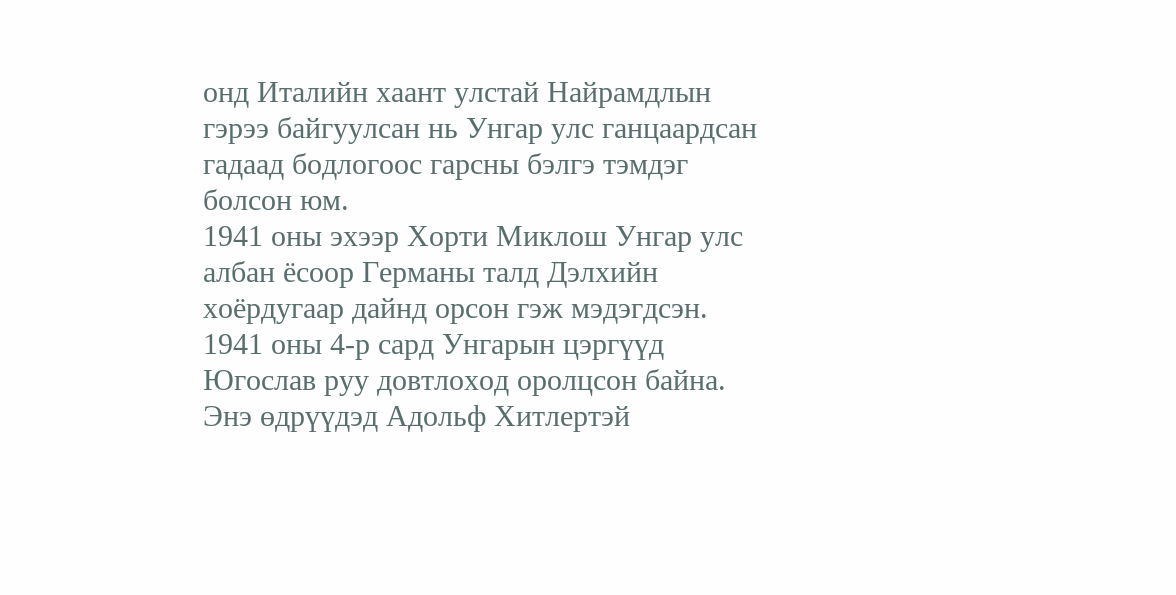онд Италийн хаант улстай Найрамдлын гэрээ байгуулсан нь Унгар улс ганцаардсан гадаад бодлогоос гарсны бэлгэ тэмдэг болсон юм.
1941 оны эхээр Хорти Миклош Унгар улс албан ёсоор Германы талд Дэлхийн хоёрдугаар дайнд орсон гэж мэдэгдсэн. 1941 оны 4-р сард Унгарын цэргүүд Югослав руу довтлоход оролцсон байна. Энэ өдрүүдэд Адольф Хитлертэй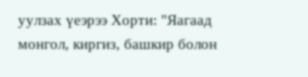уулзах үеэрээ Хорти: "Яагаад монгол, киргиз, башкир болон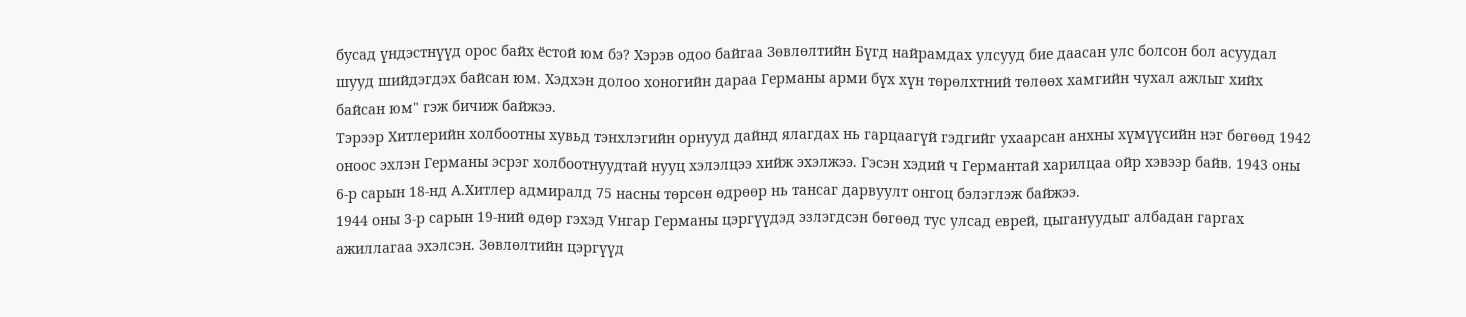бусад үндэстнүүд орос байх ёстой юм бэ? Хэрэв одоо байгаа Зөвлөлтийн Бүгд найрамдах улсууд бие даасан улс болсон бол асуудал шууд шийдэгдэх байсан юм. Хэдхэн долоо хоногийн дараа Германы арми бүх хүн төрөлхтний төлөөх хамгийн чухал ажлыг хийх байсан юм" гэж бичиж байжээ.
Тэрээр Хитлерийн холбоотны хувьд тэнхлэгийн орнууд дайнд ялагдах нь гарцаагүй гэдгийг ухаарсан анхны хүмүүсийн нэг бөгөөд 1942 оноос эхлэн Германы эсрэг холбоотнуудтай нууц хэлэлцээ хийж эхэлжээ. Гэсэн хэдий ч Германтай харилцаа ойр хэвээр байв. 1943 оны 6-р сарын 18-нд А.Хитлер адмиралд 75 насны төрсөн өдрөөр нь тансаг дарвуулт онгоц бэлэглэж байжээ.
1944 оны 3-р сарын 19-ний өдөр гэхэд Унгар Германы цэргүүдэд эзлэгдсэн бөгөөд тус улсад еврей, цыгануудыг албадан гаргах ажиллагаа эхэлсэн. Зөвлөлтийн цэргүүд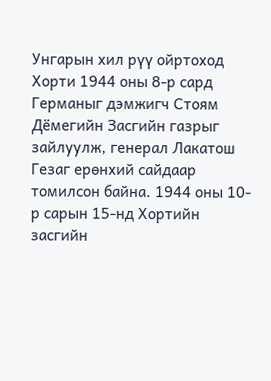Унгарын хил рүү ойртоход Хорти 1944 оны 8-р сард Германыг дэмжигч Стоям Дёмегийн Засгийн газрыг зайлуулж, генерал Лакатош Гезаг ерөнхий сайдаар томилсон байна. 1944 оны 10-р сарын 15-нд Хортийн засгийн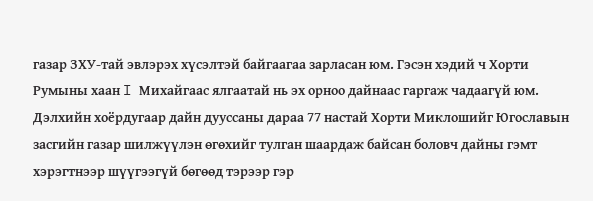газар ЗХУ-тай эвлэрэх хүсэлтэй байгаагаа зарласан юм. Гэсэн хэдий ч Хорти Румыны хаан I Михайгаас ялгаатай нь эх орноо дайнаас гаргаж чадаагүй юм.
Дэлхийн хоёрдугаар дайн дууссаны дараа 77 настай Хорти Миклошийг Югославын засгийн газар шилжүүлэн өгөхийг тулган шаардаж байсан боловч дайны гэмт хэрэгтнээр шүүгээгүй бөгөөд тэрээр гэр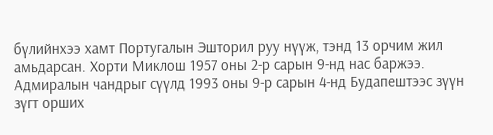бүлийнхээ хамт Португалын Эшторил руу нүүж, тэнд 13 орчим жил амьдарсан. Хорти Миклош 1957 оны 2-р сарын 9-нд нас баржээ.
Адмиралын чандрыг сүүлд 1993 оны 9-р сарын 4-нд Будапештээс зүүн зүгт орших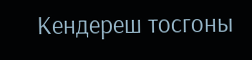Кендереш тосгоны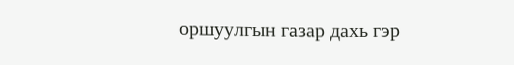оршуулгын газар дахь гэр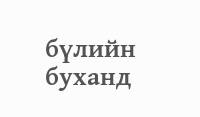бүлийн буханд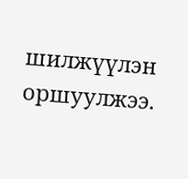шилжүүлэн оршуулжээ.